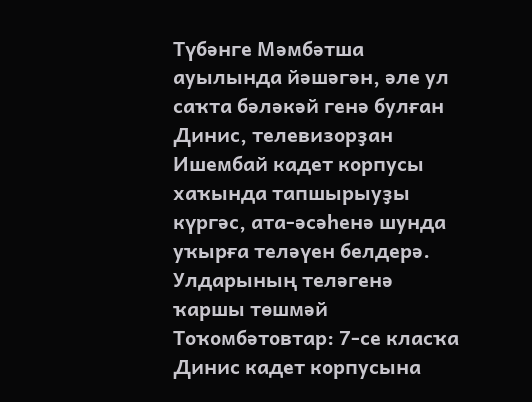Түбәнге Мәмбәтша ауылында йәшәгән, әле ул саҡта бәләкәй генә булған Динис, телевизорҙан Ишембай кадет корпусы хаҡында тапшырыуҙы күргәс, ата-әсәһенә шунда уҡырға теләүен белдерә. Улдарының теләгенә ҡаршы төшмәй Тоҡомбәтовтар: 7-се класҡа Динис кадет корпусына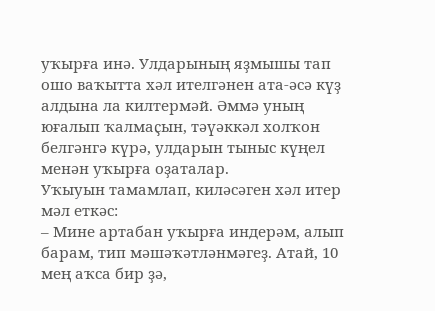уҡырға инә. Улдарының яҙмышы тап ошо ваҡытта хәл ителгәнен ата-әсә күҙ алдына ла килтермәй. Әммә уның юғалып ҡалмаҫын, тәүәккәл холҡон белгәнгә күрә, улдарын тыныс күңел менән уҡырға оҙаталар.
Уҡыуын тамамлап, киләсәген хәл итер мәл еткәс:
– Мине артабан уҡырға индерәм, алып барам, тип мәшәҡәтләнмәгеҙ. Атай, 10 мең аҡса бир ҙә,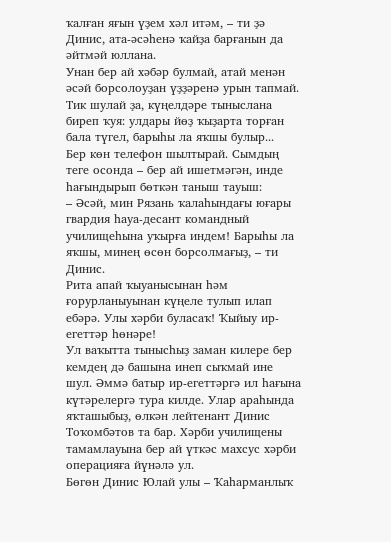ҡалған яғын үҙем хәл итәм, – ти ҙә Динис, ата-әсәһенә ҡайҙа барғанын да әйтмәй юллана.
Унан бер ай хәбәр булмай, атай менән әсәй борсолоуҙан үҙҙәренә урын тапмай. Тик шулай ҙа, күңелдәре тыныслана биреп ҡуя: улдары йөҙ ҡыҙарта торған бала түгел, барыһы ла яҡшы булыр...
Бер көн телефон шылтырай. Сымдың теге осонда – бер ай ишетмәгән, инде һағындырып бөткән таныш тауыш:
– Әсәй, мин Рязань ҡалаһындағы юғары гвардия һауа-десант командный училищеһына уҡырға индем! Барыһы ла яҡшы, минең өсөн борсолмағыҙ, – ти Динис.
Рита апай ҡыуанысынан һәм ғорурланыуынан күңеле тулып илап ебәрә. Улы хәрби буласаҡ! Ҡыйыу ир-егеттәр һөнәре!
Ул ваҡытта тынысһыҙ заман килере бер кемдең дә башына инеп сыҡмай ине шул. Әммә батыр ир-егеттәргә ил һағына күтәрелергә тура килде. Улар араһында яҡташыбыҙ, өлкән лейтенант Динис Тоҡомбәтов та бар. Хәрби училищены тамамлауына бер ай үткәс махсус хәрби операцияға йүнәлә ул.
Бөгөн Динис Юлай улы – Ҡаһарманлыҡ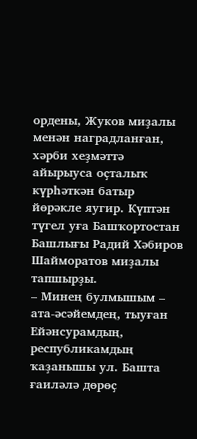ордены, Жуков миҙалы менән наградланған, хәрби хеҙмәттә айырыуса оҫталыҡ күрһәткән батыр йөрәкле яугир. Күптән түгел уға Башҡортостан Башлығы Радий Хәбиров Шайморатов миҙалы тапшырҙы.
– Минең булмышым – ата-әсәйемдең, тыуған Ейәнсурамдың, республикамдың ҡаҙанышы ул. Башта ғаиләлә дөрөҫ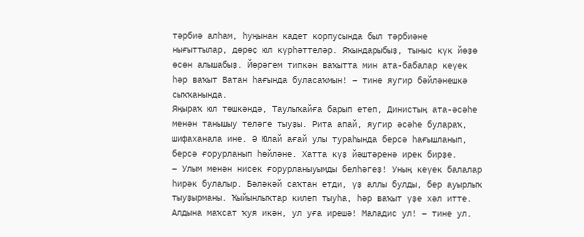тәрбиә алһам, һуңынан кадет корпусында был тәрбиәне нығыттылар, дөрөҫ юл күрһәттеләр. Яҡындарыбыҙ, тыныс күк йөҙө өсөн алышабыҙ. Йөрәгем типкән ваҡытта мин ата-бабалар кеүек һәр ваҡыт Ватан һағында буласаҡмын! – тине яугир бәйләнешкә сыҡҡанында.
Яңыраҡ юл төшкәндә, Таулыҡайға барып етеп, Динистың ата-әсәһе менән танышыу теләге тыуҙы. Рита апай, яугир әсәһе булараҡ, шифаханала ине. Ә Юлай ағай улы тураһында берсә һағышланып, берсә ғорурланып һөйләне. Хатта күҙ йәштәренә ирек бирҙе.
– Улым менән нисек ғорурланыуымды белһәгеҙ! Уның кеүек балалар һирәк булалыр. Бәләкәй саҡтан етди, үҙ аллы булды, бер ауырлыҡ тыуҙырманы. Ҡыйынлыҡтар килеп тыуһа, һәр ваҡыт үҙе хәл итте. Алдына маҡсат ҡуя икән, ул уға ирешә! Маладис ул! – тине ул.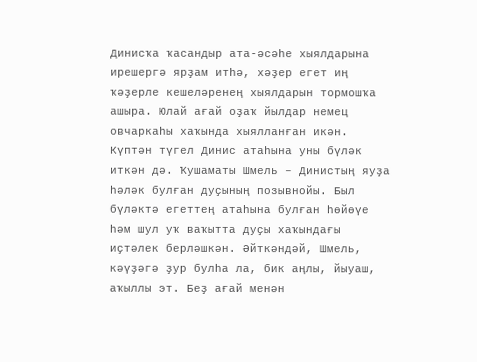Динисҡа ҡасандыр ата-әсәһе хыялдарына ирешергә ярҙам итһә, хәҙер егет иң ҡәҙерле кешеләренең хыялдарын тормошҡа ашыра. Юлай ағай оҙаҡ йылдар немец овчаркаһы хаҡында хыялланған икән. Күптән түгел Динис атаһына уны бүләк иткән дә. Ҡушаматы Шмель – Динистың яуҙа һәләк булған дуҫының позывнойы. Был бүләктә егеттең атаһына булған һөйөүе һәм шул уҡ ваҡытта дуҫы хаҡындағы иҫтәлек берләшкән. Әйткәндәй, Шмель, кәүҙәгә ҙур булһа ла, бик аңлы, йыуаш, аҡыллы эт. Беҙ ағай менән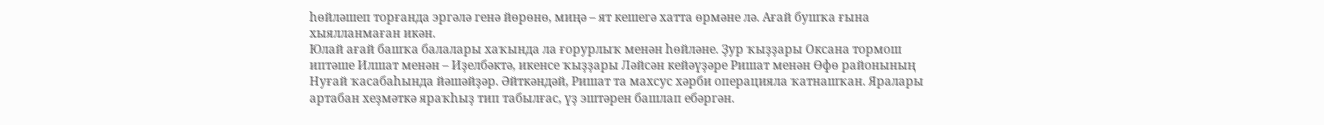һөйләшеп торғанда эргәлә генә йөрөнө, миңә – ят кешегә хатта өрмәне лә. Ағай бушҡа ғына хыялланмаған икән.
Юлай ағай башҡа балалары хаҡында ла ғорурлыҡ менән һөйләне. Ҙур ҡыҙҙары Оксана тормош иптәше Илшат менән – Иҙелбәктә, икенсе ҡыҙҙары Ләйсән кейәүҙәре Ришат менән Өфө районының Нуғай ҡасабаһында йәшәйҙәр. Әйткәндәй, Ришат та махсус хәрби операцияла ҡатнашҡан. Яралары артабан хеҙмәткә яраҡһыҙ тип табылғас, үҙ эштәрен башлап ебәргән.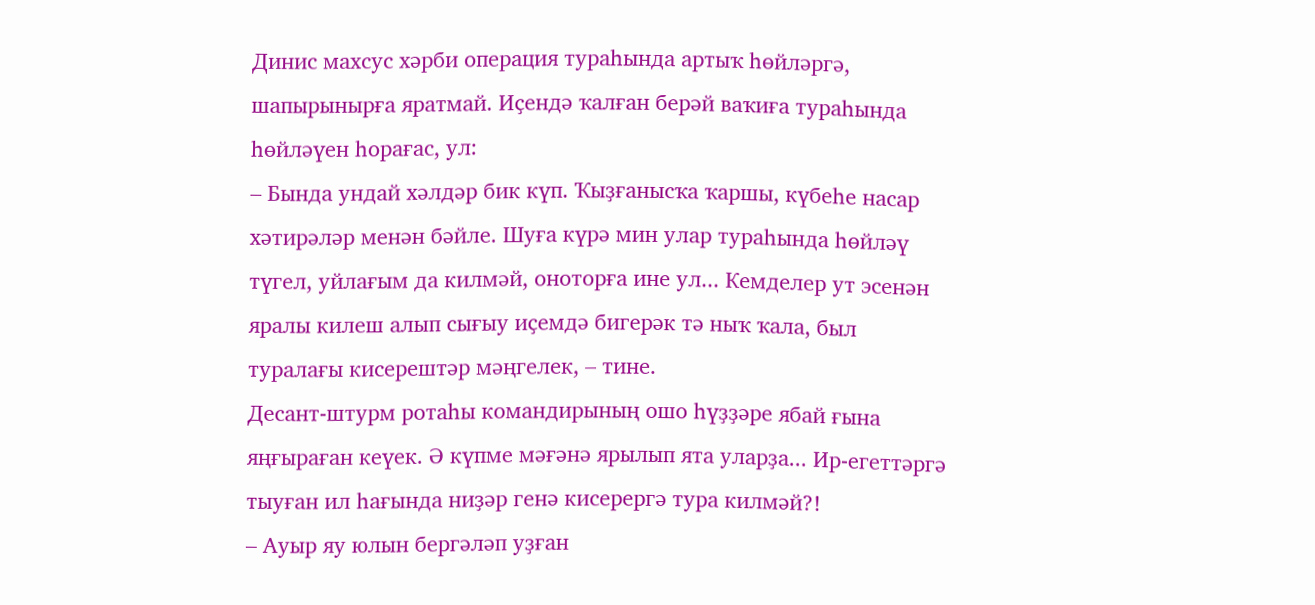Динис махсус хәрби операция тураһында артыҡ һөйләргә, шапырынырға яратмай. Иҫендә ҡалған берәй ваҡиға тураһында һөйләүен һорағас, ул:
– Бында ундай хәлдәр бик күп. Ҡыҙғанысҡа ҡаршы, күбеһе насар хәтирәләр менән бәйле. Шуға күрә мин улар тураһында һөйләү түгел, уйлағым да килмәй, оноторға ине ул... Кемделер ут эсенән яралы килеш алып сығыу иҫемдә бигерәк тә ныҡ ҡала, был туралағы кисерештәр мәңгелек, – тине.
Десант-штурм ротаһы командирының ошо һүҙҙәре ябай ғына яңғыраған кеүек. Ә күпме мәғәнә ярылып ята уларҙа... Ир-егеттәргә тыуған ил һағында ниҙәр генә кисерергә тура килмәй?!
– Ауыр яу юлын бергәләп уҙған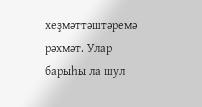хеҙмәттәштәремә рәхмәт. Улар барыһы ла шул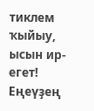тиклем ҡыйыу, ысын ир-егет! Еңеүҙең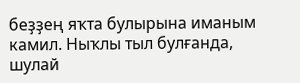беҙҙең яҡта булырына иманым камил. Ныҡлы тыл булғанда, шулай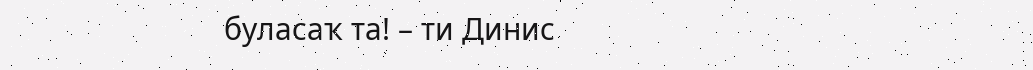буласаҡ та! – ти Динис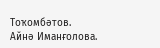Тоҡомбәтов.
Айнә Иманғолова.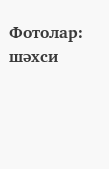Фотолар: шәхси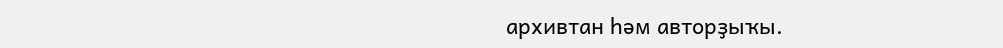архивтан һәм авторҙыҡы.